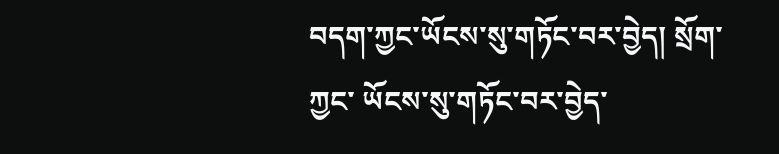བདག་ཀྱང་ཡོངས་སུ་གཏོང་བར་བྱེད། སྲོག་ཀྱང་ ཡོངས་སུ་གཏོང་བར་བྱེད་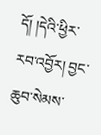དོ། །དེའི་ཕྱིར་རབ་འབྱོར། བྱང་ཆུབ་སེམས་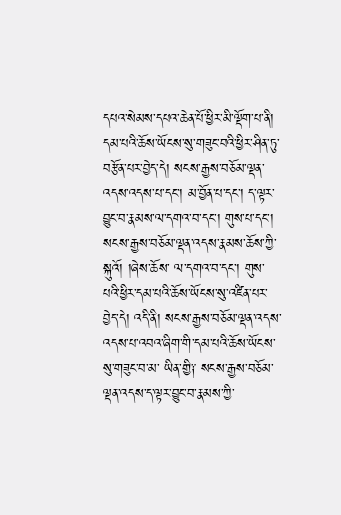དཔའ་སེམས་དཔའ་ཆེན་པོ་ཕྱིར་མི་ལྡོག་པ་ནི། དམ་པའི་ཆོས་ཡོངས་སུ་གཟུང་བའི་ཕྱིར་ཤིན་ཏུ་བརྩོན་པར་བྱེད་དེ། སངས་རྒྱས་བཅོམ་ལྡན་འདས་འདས་པ་དང་། མ་བྱོན་པ་དང་། ད་ལྟར་བྱུང་བ་རྣམས་ལ་དགའ་བ་དང་། གུས་པ་དང་། སངས་རྒྱས་བཅོམ་ལྡན་འདས་རྣམས་ཆོས་ཀྱི་སྐུའོ། །ཞེས་ཆོས་ ལ་དགའ་བ་དང་། གུས་པའི་ཕྱིར་དམ་པའི་ཆོས་ཡོངས་སུ་འཛིན་པར་བྱེད་དེ། འདི་ནི། སངས་རྒྱས་བཅོམ་ལྡན་འདས་འདས་པ་འབའ་ཞིག་གི་དམ་པའི་ཆོས་ཡོངས་སུ་གཟུང་བ་མ་ ཡིན་གྱི༑ སངས་རྒྱས་བཅོམ་ལྡན་འདས་ད་ལྟར་བྱུང་བ་རྣམས་ཀྱི་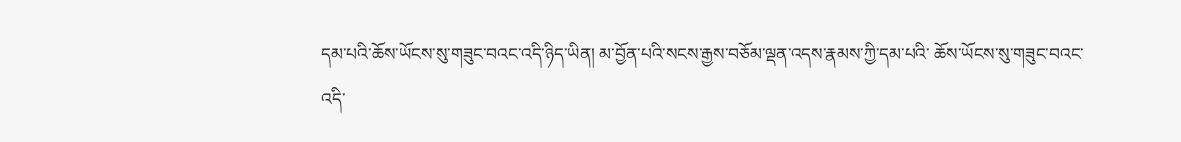དམ་པའི་ཆོས་ཡོངས་སུ་གཟུང་བའང་འདི་ཉིད་ཡིན། མ་བྱོན་པའི་སངས་རྒྱས་བཅོམ་ལྡན་འདས་རྣམས་ཀྱི་དམ་པའི་ ཆོས་ཡོངས་སུ་གཟུང་བའང་འདི་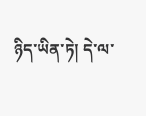ཉིད་ཡིན་ཏེ། དེ་ལ་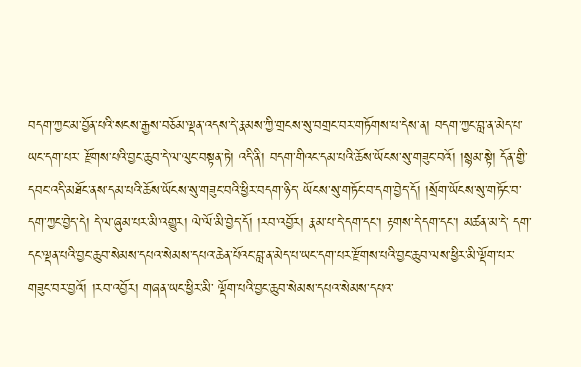བདག་ཀྱང་མ་བྱོན་པའི་སངས་རྒྱས་བཅོམ་ལྡན་འདས་དེ་རྣམས་ཀྱི་གྲངས་སུ་བགྲང་བར་གཏོགས་པ་དེས་ན། བདག་ཀྱང་བླ་ན་མེད་པ་ཡང་དག་པར་ རྫོགས་པའི་བྱང་ཆུབ་དེ་ལ་ལུང་བསྟན་ཏེ། འདི་ནི། བདག་གིའང་དམ་པའི་ཆོས་ཡོངས་སུ་གཟུང་བའོ། །སྙམ་སྟེ། དོན་གྱི་དབང་འདི་མཐོང་ནས་དམ་པའི་ཆོས་ཡོངས་སུ་གཟུང་བའི་ཕྱིར་བདག་ཉིད་ ཡོངས་སུ་གཏོང་བ་དག་བྱེད་དོ། །སྲོག་ཡོངས་སུ་གཏོང་བ་དག་ཀྱང་བྱེད་དེ། དེ་ལ་ཞུམ་པར་མི་འགྱུར། ལེ་ལོ་མི་བྱེད་དོ། །རབ་འབྱོར། རྣམ་པ་དེ་དག་དང་། རྟགས་དེ་དག་དང་། མཚན་མ་དེ་ དག་དང་ལྡན་པའི་བྱང་ཆུབ་སེམས་དཔའ་སེམས་དཔའ་ཆེན་པོའང་བླ་ན་མེད་པ་ཡང་དག་པར་རྫོགས་པའི་བྱང་ཆུབ་ལས་ཕྱིར་མི་ལྡོག་པར་གཟུང་བར་བྱའོ། །རབ་འབྱོར། གཞན་ཡང་ཕྱིར་མི་ ལྡོག་པའི་བྱང་ཆུབ་སེམས་དཔའ་སེམས་དཔའ་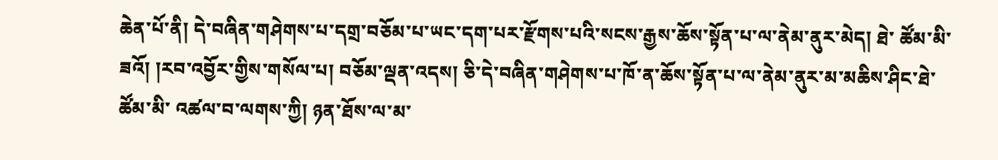ཆེན་པོ་ནི། དེ་བཞིན་གཤེགས་པ་དགྲ་བཅོམ་པ་ཡང་དག་པར་རྫོགས་པའི་སངས་རྒྱས་ཆོས་སྟོན་པ་ལ་ནེམ་ནུར་མེད། ཐེ་ ཚོམ་མི་ཟའོ། །རབ་འབྱོར་གྱིས་གསོལ་པ། བཅོམ་ལྡན་འདས། ཅི་དེ་བཞིན་གཤེགས་པ་ཁོ་ན་ཆོས་སྟོན་པ་ལ་ནེམ་ནུར་མ་མཆིས་ཤིང་ཐེ་ཚོམ་མི་ འཚལ་བ་ལགས་ཀྱི། ཉན་ཐོས་ལ་མ་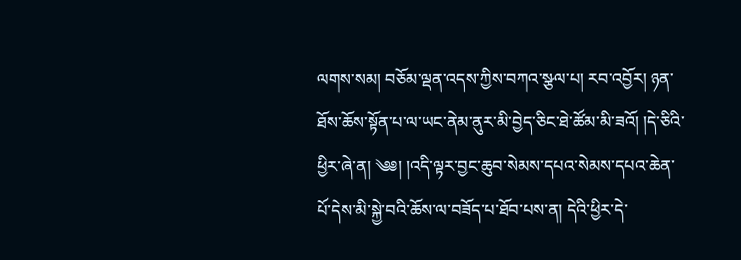ལགས་སམ། བཅོམ་ལྡན་འདས་ཀྱིས་བཀའ་སྩལ་པ། རབ་འབྱོར། ཉན་ཐོས་ཆོས་སྟོན་པ་ལ་ཡང་ནེམ་ནུར་མི་བྱེད་ཅིང་ཐེ་ཚོམ་མི་ཟའོ། །དེ་ཅིའི་ཕྱིར་ཞེ་ན། ༄༅། །འདི་ལྟར་བྱང་ཆུབ་སེམས་དཔའ་སེམས་དཔའ་ཆེན་པོ་དེས་མི་སྐྱེ་བའི་ཆོས་ལ་བཟོད་པ་ཐོབ་པས་ན། དེའི་ཕྱིར་དེ་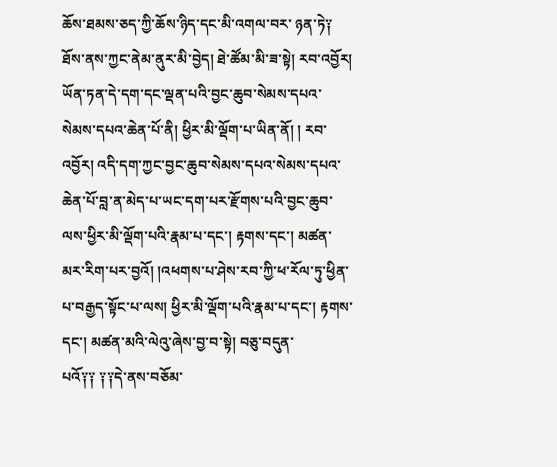ཆོས་ཐམས་ཅད་ཀྱི་ཆོས་ཉིད་དང་མི་འགལ་བར་ ཉན་ཏེ༑ ཐོས་ནས་ཀྱང་ནེམ་ནུར་མི་བྱེད། ཐེ་ཚོམ་མི་ཟ་སྟེ། རབ་འབྱོར། ཡོན་ཏན་དེ་དག་དང་ལྡན་པའི་བྱང་ཆུབ་སེམས་དཔའ་སེམས་དཔའ་ཆེན་པོ་ནི། ཕྱིར་མི་ལྡོག་པ་ཡིན་ནོ། ། རབ་འབྱོར། འདི་དག་ཀྱང་བྱང་ཆུབ་སེམས་དཔའ་སེམས་དཔའ་ཆེན་པོ་བླ་ན་མེད་པ་ཡང་དག་པར་རྫོགས་པའི་བྱང་ཆུབ་ལས་ཕྱིར་མི་ལྡོག་པའི་རྣམ་པ་དང་། རྟགས་དང་། མཚན་ མར་རིག་པར་བྱའོ། །འཕགས་པ་ཤེས་རབ་ཀྱི་ཕ་རོལ་ཏུ་ཕྱིན་པ་བརྒྱད་སྟོང་པ་ལས། ཕྱིར་མི་ལྡོག་པའི་རྣམ་པ་དང་། རྟགས་དང་། མཚན་མའི་ལེའུ་ཞེས་བྱ་བ་སྟེ། བཅུ་བདུན་ པའོ༑༑ ༑༑དེ་ནས་བཅོམ་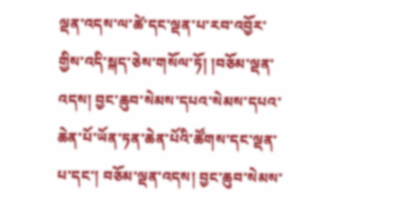ལྡན་འདས་ལ་ཚེ་དང་ལྡན་པ་རབ་འབྱོར་གྱིས་འདི་སྐད་ཅེས་གསོལ་ཏོ། །བཅོམ་ལྡན་འདས། བྱང་ཆུབ་སེམས་དཔའ་སེམས་དཔའ་ ཆེན་པོ་ཡོན་ཏན་ཆེན་པོའི་ཚོགས་དང་ལྡན་པ་དང་། བཅོམ་ལྡན་འདས། བྱང་ཆུབ་སེམས་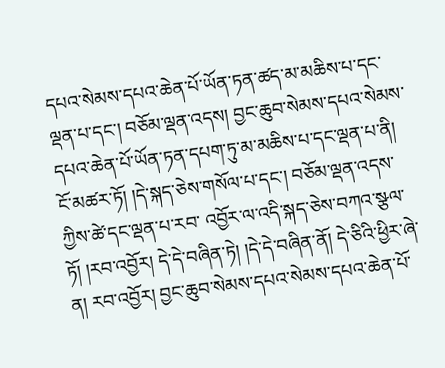དཔའ་སེམས་དཔའ་ཆེན་པོ་ཡོན་ཏན་ཚད་མ་མཆིས་པ་དང་ལྡན་པ་དང་། བཅོམ་ལྡན་འདས། བྱང་ཆུབ་སེམས་དཔའ་སེམས་དཔའ་ཆེན་པོ་ཡོན་ཏན་དཔག་ཏུ་མ་མཆིས་པ་དང་ལྡན་པ་ནི། ངོ་མཚར་ཏོ། །དེ་སྐད་ཅེས་གསོལ་པ་དང་། བཅོམ་ལྡན་འདས་ཀྱིས་ཚེ་དང་ལྡན་པ་རབ་ འབྱོར་ལ་འདི་སྐད་ཅེས་བཀའ་སྩལ་ཏོ། །རབ་འབྱོར། དེ་དེ་བཞིན་ཏེ། །དེ་དེ་བཞིན་ནོ། དེ་ཅིའི་ཕྱིར་ཞེ་ན། རབ་འབྱོར། བྱང་ཆུབ་སེམས་དཔའ་སེམས་དཔའ་ཆེན་པོ་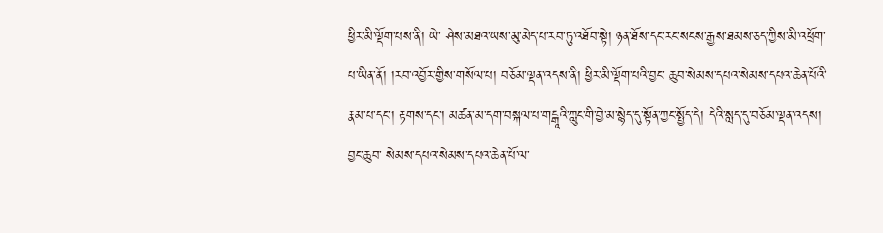ཕྱིར་མི་ལྡོག་པས་ནི། ཡེ་ ཤེས་མཐའ་ཡས་མུ་མེད་པ་རབ་ཏུ་འཐོབ་སྟེ། ཉན་ཐོས་དང་རང་སངས་རྒྱས་ཐམས་ཅད་ཀྱིས་མི་འཕྲོག་པ་ཡིན་ནོ། །རབ་འབྱོར་གྱིས་གསོལ་པ། བཅོམ་ལྡན་འདས་ནི། ཕྱིར་མི་ལྡོག་པའི་བྱང་ ཆུབ་སེམས་དཔའ་སེམས་དཔའ་ཆེན་པོའི་རྣམ་པ་དང་། རྟགས་དང་། མཚན་མ་དག་བསྐལ་པ་གངྒཱའི་ཀླུང་གི་བྱེ་མ་སྙེད་དུ་སྟོན་ཀྱང་སྤྱོད་དེ། དེའི་སླད་དུ་བཅོམ་ལྡན་འདས། བྱང་ཆུབ་ སེམས་དཔའ་སེམས་དཔའ་ཆེན་པོ་ལ་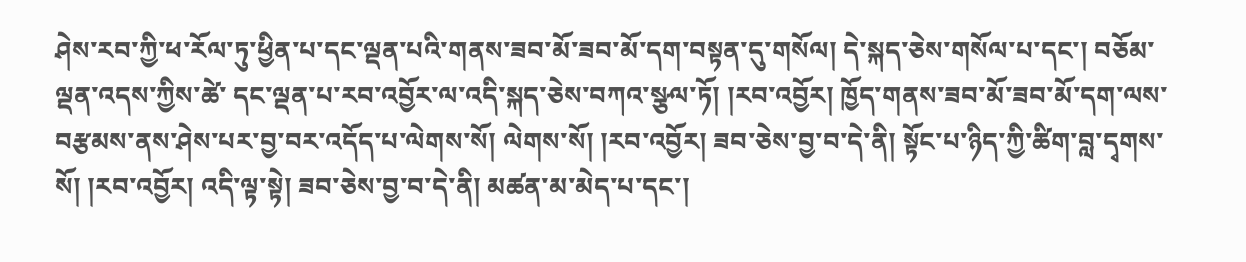ཤེས་རབ་ཀྱི་ཕ་རོལ་ཏུ་ཕྱིན་པ་དང་ལྡན་པའི་གནས་ཟབ་མོ་ཟབ་མོ་དག་བསྟན་དུ་གསོལ། དེ་སྐད་ཅེས་གསོལ་པ་དང་། བཅོམ་ལྡན་འདས་ཀྱིས་ཚེ་ དང་ལྡན་པ་རབ་འབྱོར་ལ་འདི་སྐད་ཅེས་བཀའ་སྩལ་ཏོ། །རབ་འབྱོར། ཁྱོད་གནས་ཟབ་མོ་ཟབ་མོ་དག་ལས་བརྩམས་ནས་ཤེས་པར་བྱ་བར་འདོད་པ་ལེགས་སོ། ལེགས་སོ། །རབ་འབྱོར། ཟབ་ཅེས་བྱ་བ་དེ་ནི། སྟོང་པ་ཉིད་ཀྱི་ཚིག་བླ་དྭགས་སོ། །རབ་འབྱོར། འདི་ལྟ་སྟེ། ཟབ་ཅེས་བྱ་བ་དེ་ནི། མཚན་མ་མེད་པ་དང་།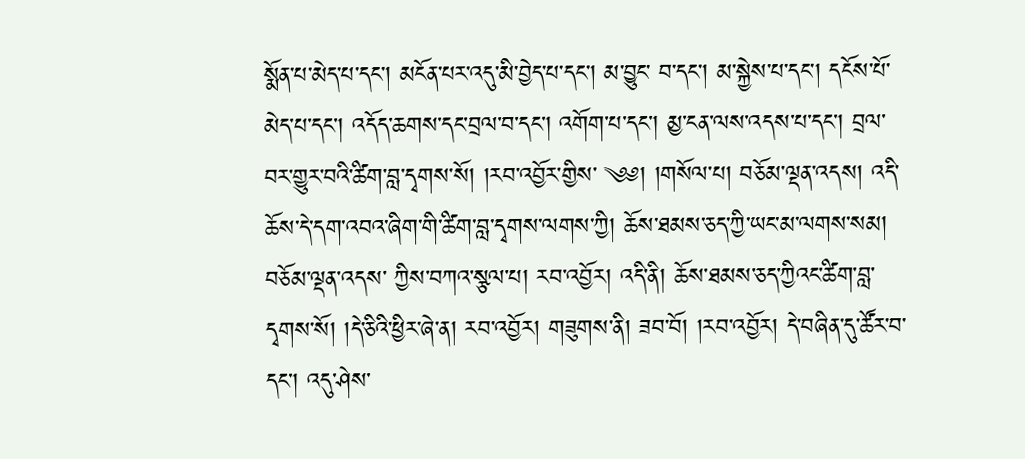སྨོན་པ་མེད་པ་དང་། མངོན་པར་འདུ་མི་བྱེད་པ་དང་། མ་བྱུང་ བ་དང་། མ་སྐྱེས་པ་དང་། དངོས་པོ་མེད་པ་དང་། འདོད་ཆགས་དང་བྲལ་བ་དང་། འགོག་པ་དང་། མྱ་ངན་ལས་འདས་པ་དང་། བྲལ་བར་གྱུར་བའི་ཚིག་བླ་དྭགས་སོ། །རབ་འབྱོར་གྱིས་ ༄༅། །གསོལ་པ། བཅོམ་ལྡན་འདས། འདི་ཆོས་དེ་དག་འབའ་ཞིག་གི་ཚིག་བླ་དྭགས་ལགས་ཀྱི། ཆོས་ཐམས་ཅད་ཀྱི་ཡང་མ་ལགས་སམ། བཅོམ་ལྡན་འདས་ ཀྱིས་བཀའ་སྩལ་པ། རབ་འབྱོར། འདི་ནི། ཆོས་ཐམས་ཅད་ཀྱིའང་ཚིག་བླ་དྭགས་སོ། །དེ་ཅིའི་ཕྱིར་ཞེ་ན། རབ་འབྱོར། གཟུགས་ནི། ཟབ་བོ། །རབ་འབྱོར། དེ་བཞིན་དུ་ཚོར་བ་དང་། འདུ་ཤེས་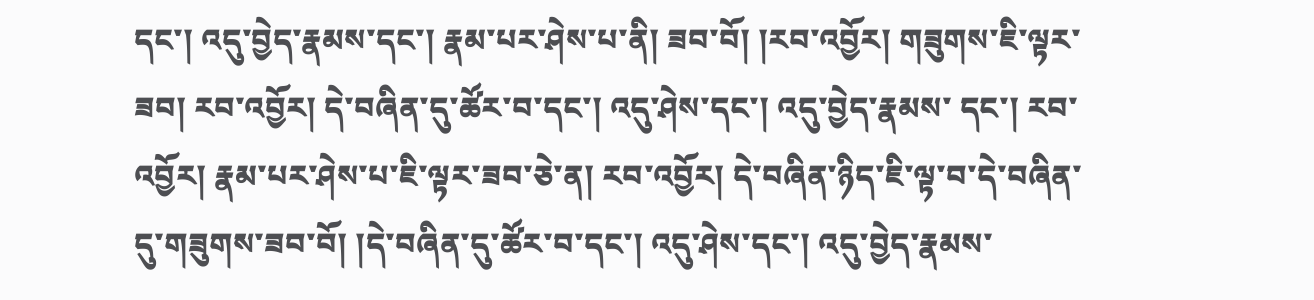དང་། འདུ་བྱེད་རྣམས་དང་། རྣམ་པར་ཤེས་པ་ནི། ཟབ་བོ། །རབ་འབྱོར། གཟུགས་ཇི་ལྟར་ཟབ། རབ་འབྱོར། དེ་བཞིན་དུ་ཚོར་བ་དང་། འདུ་ཤེས་དང་། འདུ་བྱེད་རྣམས་ དང་། རབ་འབྱོར། རྣམ་པར་ཤེས་པ་ཇི་ལྟར་ཟབ་ཅེ་ན། རབ་འབྱོར། དེ་བཞིན་ཉིད་ཇི་ལྟ་བ་དེ་བཞིན་དུ་གཟུགས་ཟབ་བོ། །དེ་བཞིན་དུ་ཚོར་བ་དང་། འདུ་ཤེས་དང་། འདུ་བྱེད་རྣམས་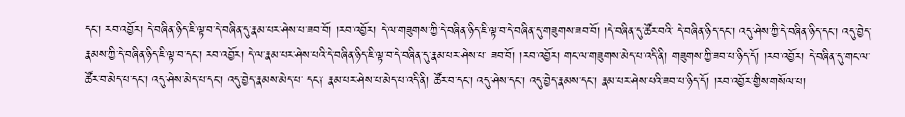དང་། རབ་འབྱོར། དེ་བཞིན་ཉིད་ཇི་ལྟ་བ་དེ་བཞིན་དུ་རྣམ་པར་ཤེས་པ་ཟབ་བོ། །རབ་འབྱོར། དེ་ལ་གཟུགས་ཀྱི་དེ་བཞིན་ཉིད་ཇི་ལྟ་བ་དེ་བཞིན་དུ་གཟུགས་ཟབ་བོ། །དེ་བཞིན་དུ་ཚོར་བའི་ དེ་བཞིན་ཉིད་དང་། འདུ་ཤེས་ཀྱི་དེ་བཞིན་ཉིད་དང་། འདུ་བྱེད་རྣམས་ཀྱི་དེ་བཞིན་ཉིད་ཇི་ལྟ་བ་དང་། རབ་འབྱོར། དེ་ལ་རྣམ་པར་ཤེས་པའི་དེ་བཞིན་ཉིད་ཇི་ལྟ་བ་དེ་བཞིན་དུ་རྣམ་པར་ཤེས་པ་ ཟབ་བོ། །རབ་འབྱོར། གང་ལ་གཟུགས་མེད་པ་འདི་ནི། གཟུགས་ཀྱི་ཟབ་པ་ཉིད་དོ། །རབ་འབྱོར། དེ་བཞིན་དུ་གང་ལ་ཚོར་བ་མེད་པ་དང་། འདུ་ཤེས་མེད་པ་དང་། འདུ་བྱེད་རྣམས་མེད་པ་ དང༑ རྣམ་པར་ཤེས་པ་མེད་པ་འདི་ནི། ཚོར་བ་དང་། འདུ་ཤེས་དང་། འདུ་བྱེད་རྣམས་དང་། རྣམ་པར་ཤེས་པའི་ཟབ་པ་ཉིད་དོ། །རབ་འབྱོར་གྱིས་གསོལ་པ།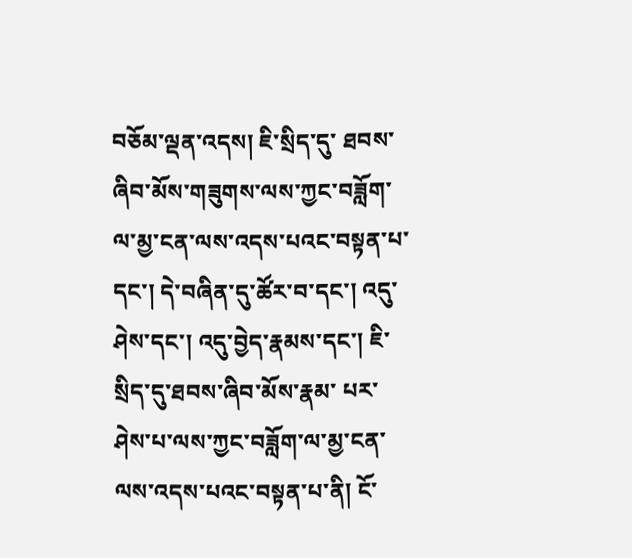བཅོམ་ལྡན་འདས། ཇི་སྲིད་དུ་ ཐབས་ཞིབ་མོས་གཟུགས་ལས་ཀྱང་བཟློག་ལ་མྱ་ངན་ལས་འདས་པའང་བསྟན་པ་དང་། དེ་བཞིན་དུ་ཚོར་བ་དང་། འདུ་ཤེས་དང་། འདུ་བྱེད་རྣམས་དང་། ཇི་སྲིད་དུ་ཐབས་ཞིབ་མོས་རྣམ་ པར་ཤེས་པ་ལས་ཀྱང་བཟློག་ལ་མྱ་ངན་ལས་འདས་པའང་བསྟན་པ་ནི། ངོ་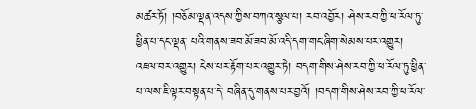མཚར་ཏོ། །བཅོམ་ལྡན་འདས་ཀྱིས་བཀའ་སྩལ་པ། རབ་འབྱོར། ཤེས་རབ་ཀྱི་ཕ་རོལ་ཏུ་ཕྱིན་པ་དང་ལྡན་ པའི་གནས་ཟབ་མོ་ཟབ་མོ་འདི་དག་གང་ཞིག་སེམས་པར་འགྱུར། འཇལ་བར་འགྱུར། ངེས་པར་རྟོག་པར་འགྱུར་ཏེ། བདག་གིས་ཤེས་རབ་ཀྱི་ཕ་རོལ་ཏུ་ཕྱིན་པ་ལས་ཇི་ལྟར་བསྟན་པ་དེ་ བཞིན་དུ་གནས་པར་བྱའོ། །བདག་གིས་ཤེས་རབ་ཀྱི་ཕ་རོལ་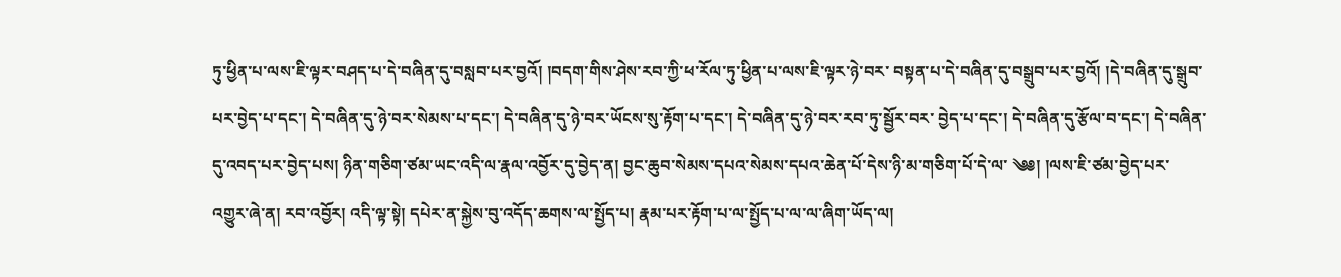ཏུ་ཕྱིན་པ་ལས་ཇི་ལྟར་བཤད་པ་དེ་བཞིན་དུ་བསླབ་པར་བྱའོ། །བདག་གིས་ཤེས་རབ་ཀྱི་ཕ་རོལ་ཏུ་ཕྱིན་པ་ལས་ཇི་ལྟར་ཉེ་བར་ བསྟན་པ་དེ་བཞིན་དུ་བསྒྲུབ་པར་བྱའོ། །དེ་བཞིན་དུ་སྒྲུབ་པར་བྱེད་པ་དང་། དེ་བཞིན་དུ་ཉེ་བར་སེམས་པ་དང་། དེ་བཞིན་དུ་ཉེ་བར་ཡོངས་སུ་རྟོག་པ་དང་། དེ་བཞིན་དུ་ཉེ་བར་རབ་ཏུ་སྦྱོར་བར་ བྱེད་པ་དང་། དེ་བཞིན་དུ་རྩོལ་བ་དང་། དེ་བཞིན་དུ་འབད་པར་བྱེད་པས། ཉིན་གཅིག་ཙམ་ཡང་འདི་ལ་རྣལ་འབྱོར་དུ་བྱེད་ན། བྱང་ཆུབ་སེམས་དཔའ་སེམས་དཔའ་ཆེན་པོ་དེས་ཉི་མ་གཅིག་པོ་དེ་ལ་ ༄༅། །ལས་ཇི་ཙམ་བྱེད་པར་འགྱུར་ཞེ་ན། རབ་འབྱོར། འདི་ལྟ་སྟེ། དཔེར་ན་སྐྱེས་བུ་འདོད་ཆགས་ལ་སྤྱོད་པ། རྣམ་པར་རྟོག་པ་ལ་སྤྱོད་པ་ལ་ལ་ཞིག་ཡོད་ལ།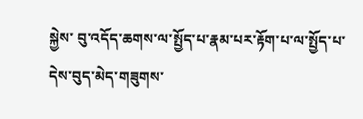སྐྱེས་ བུ་འདོད་ཆགས་ལ་སྤྱོད་པ་རྣམ་པར་རྟོག་པ་ལ་སྤྱོད་པ་དེས་བུད་མེད་གཟུགས་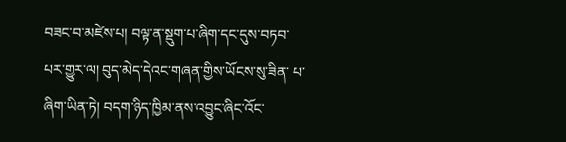བཟང་བ་མཛེས་པ། བལྟ་ན་སྡུག་པ་ཞིག་དང་དུས་བཏབ་པར་གྱུར་ལ། བུད་མེད་དེའང་གཞན་གྱིས་ཡོངས་སུ་ཟིན་ པ་ཞིག་ཡིན་ཏེ། བདག་ཉིད་ཁྱིམ་ནས་འབྱུང་ཞིང་འོང་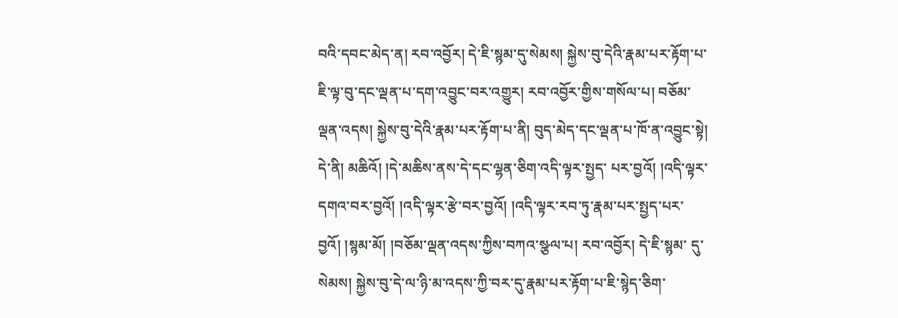བའི་དབང་མེད་ན། རབ་འབྱོར། དེ་ཇི་སྙམ་དུ་སེམས། སྐྱེས་བུ་དེའི་རྣམ་པར་རྟོག་པ་ཇི་ལྟ་བུ་དང་ལྡན་པ་དག་འབྱུང་བར་འགྱུར། རབ་འབྱོར་གྱིས་གསོལ་པ། བཅོམ་ལྡན་འདས། སྐྱེས་བུ་དེའི་རྣམ་པར་རྟོག་པ་ནི། བུད་མེད་དང་ལྡན་པ་ཁོ་ན་འབྱུང་སྟེ། དེ་ནི། མཆིའོ། །དེ་མཆིས་ནས་དེ་དང་ལྷན་ཅིག་འདི་ལྟར་སྤྱད་ པར་བྱའོ། །འདི་ལྟར་དགའ་བར་བྱའོ། །འདི་ལྟར་རྩེ་བར་བྱའོ། །འདི་ལྟར་རབ་ཏུ་རྣམ་པར་སྤྱད་པར་བྱའོ། །སྙམ་མོ། །བཅོམ་ལྡན་འདས་ཀྱིས་བཀའ་སྩལ་པ། རབ་འབྱོར། དེ་ཇི་སྙམ་ དུ་སེམས། སྐྱེས་བུ་དེ་ལ་ཉི་མ་འདས་ཀྱི་བར་དུ་རྣམ་པར་རྟོག་པ་ཇི་སྙེད་ཅིག་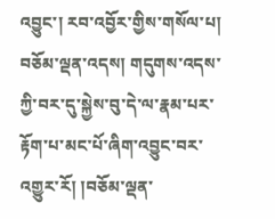འབྱུང་། རབ་འབྱོར་གྱིས་གསོལ་པ། བཅོམ་ལྡན་འདས། གདུགས་འདས་ཀྱི་བར་དུ་སྐྱེས་བུ་དེ་ལ་རྣམ་པར་ རྟོག་པ་མང་པོ་ཞིག་འབྱུང་བར་འགྱུར་རོ། །བཅོམ་ལྡན་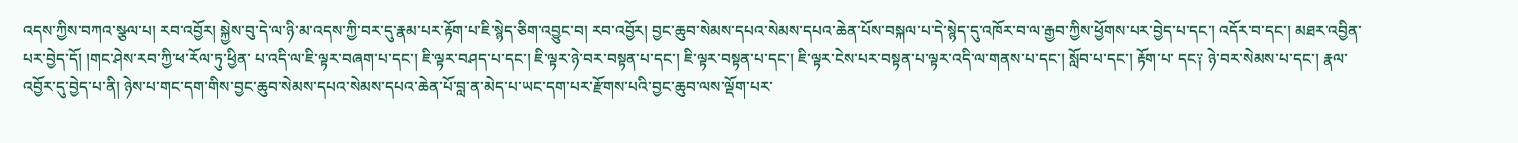འདས་ཀྱིས་བཀའ་སྩལ་པ། རབ་འབྱོར། སྐྱེས་བུ་དེ་ལ་ཉི་མ་འདས་ཀྱི་བར་དུ་རྣམ་པར་རྟོག་པ་ཇི་སྙེད་ཅིག་འབྱུང་བ། རབ་འབྱོར། བྱང་ཆུབ་སེམས་དཔའ་སེམས་དཔའ་ཆེན་པོས་བསྐལ་པ་དེ་སྙེད་དུ་འཁོར་བ་ལ་རྒྱབ་ཀྱིས་ཕྱོགས་པར་བྱེད་པ་དང་། འདོར་བ་དང་། མཐར་འབྱིན་པར་བྱེད་དོ། །གང་ཤེས་རབ་ཀྱི་ཕ་རོལ་ཏུ་ཕྱིན་ པ་འདི་ལ་ཇི་ལྟར་བཞག་པ་དང་། ཇི་ལྟར་བཤད་པ་དང་། ཇི་ལྟར་ཉེ་བར་བསྟན་པ་དང་། ཇི་ལྟར་བསྟན་པ་དང་། ཇི་ལྟར་ངེས་པར་བསྟན་པ་ལྟར་འདི་ལ་གནས་པ་དང་། སློབ་པ་དང་། རྟོག་པ་ དང༑ ཉེ་བར་སེམས་པ་དང་། རྣལ་འབྱོར་དུ་བྱེད་པ་ནི། ཉེས་པ་གང་དག་གིས་བྱང་ཆུབ་སེམས་དཔའ་སེམས་དཔའ་ཆེན་པོ་བླ་ན་མེད་པ་ཡང་དག་པར་རྫོགས་པའི་བྱང་ཆུབ་ལས་ལྡོག་པར་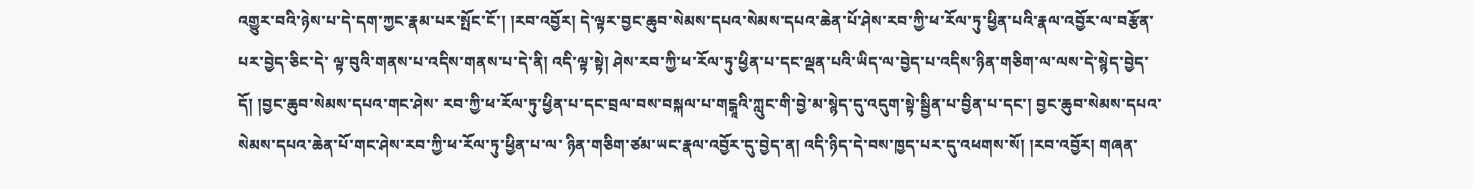འགྱུར་བའི་ཉེས་པ་དེ་དག་ཀྱང་རྣམ་པར་སྤོང་ངོ་། །རབ་འབྱོར། དེ་ལྟར་བྱང་ཆུབ་སེམས་དཔའ་སེམས་དཔའ་ཆེན་པོ་ཤེས་རབ་ཀྱི་ཕ་རོལ་ཏུ་ཕྱིན་པའི་རྣལ་འབྱོར་ལ་བརྩོན་པར་བྱེད་ཅིང་དེ་ ལྟ་བུའི་གནས་པ་འདིས་གནས་པ་དེ་ནི། འདི་ལྟ་སྟེ། ཤེས་རབ་ཀྱི་ཕ་རོལ་ཏུ་ཕྱིན་པ་དང་ལྡན་པའི་ཡིད་ལ་བྱེད་པ་འདིས་ཉིན་གཅིག་ལ་ལས་དེ་སྙེད་བྱེད་དོ། །བྱང་ཆུབ་སེམས་དཔའ་གང་ཤེས་ རབ་ཀྱི་ཕ་རོལ་ཏུ་ཕྱིན་པ་དང་བྲལ་བས་བསྐལ་པ་གངྒཱའི་ཀླུང་གི་བྱེ་མ་སྙེད་དུ་འདུག་སྟེ་སྦྱིན་པ་བྱིན་པ་དང་། བྱང་ཆུབ་སེམས་དཔའ་སེམས་དཔའ་ཆེན་པོ་གང་ཤེས་རབ་ཀྱི་ཕ་རོལ་ཏུ་ཕྱིན་པ་ལ་ ཉིན་གཅིག་ཙམ་ཡང་རྣལ་འབྱོར་དུ་བྱེད་ན། འདི་ཉིད་དེ་བས་ཁྱད་པར་དུ་འཕགས་སོ། །རབ་འབྱོར། གཞན་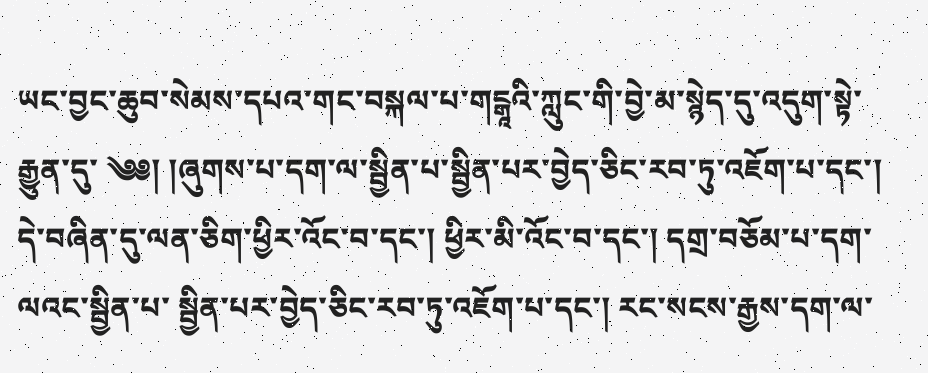ཡང་བྱང་ཆུབ་སེམས་དཔའ་གང་བསྐལ་པ་གངྒཱའི་ཀླུང་གི་བྱེ་མ་སྙེད་དུ་འདུག་སྟེ་རྒྱུན་དུ་ ༄༅། །ཞུགས་པ་དག་ལ་སྦྱིན་པ་སྦྱིན་པར་བྱེད་ཅིང་རབ་ཏུ་འཇོག་པ་དང་། དེ་བཞིན་དུ་ལན་ཅིག་ཕྱིར་འོང་བ་དང་། ཕྱིར་མི་འོང་བ་དང་། དགྲ་བཅོམ་པ་དག་ལའང་སྦྱིན་པ་ སྦྱིན་པར་བྱེད་ཅིང་རབ་ཏུ་འཇོག་པ་དང་། རང་སངས་རྒྱས་དག་ལ་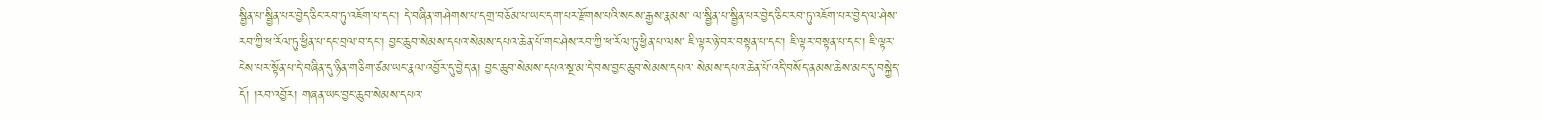སྦྱིན་པ་སྦྱིན་པར་བྱེད་ཅིང་རབ་ཏུ་འཇོག་པ་དང་། དེ་བཞིན་གཤེགས་པ་དགྲ་བཅོམ་པ་ཡང་དག་པར་རྫོགས་པའི་སངས་རྒྱས་རྣམས་ ལ་སྦྱིན་པ་སྦྱིན་པར་བྱེད་ཅིང་རབ་ཏུ་འཇོག་པར་བྱེད་ལ་ཤེས་རབ་ཀྱི་ཕ་རོལ་ཏུ་ཕྱིན་པ་དང་བྲལ་བ་དང་། བྱང་ཆུབ་སེམས་དཔའ་སེམས་དཔའ་ཆེན་པོ་གང་ཤེས་རབ་ཀྱི་ཕ་རོལ་ཏུ་ཕྱིན་པ་ལས་ ཇི་ལྟར་ཉེ་བར་བསྟན་པ་དང་། ཇི་ལྟར་བསྟན་པ་དང་། ཇི་ལྟར་ངེས་པར་སྟོན་པ་དེ་བཞིན་དུ་ཉིན་གཅིག་ཙམ་ཡང་རྣལ་འབྱོར་དུ་བྱེད་ན། བྱང་ཆུབ་སེམས་དཔའ་སྔ་མ་དེ་བས་བྱང་ཆུབ་སེམས་དཔའ་ སེམས་དཔའ་ཆེན་པོ་འདི་བསོད་ནམས་ཆེས་མང་དུ་བསྐྱེད་དོ། །རབ་འབྱོར། གཞན་ཡང་བྱང་ཆུབ་སེམས་དཔའ་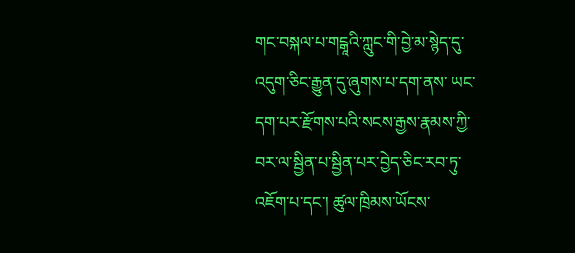གང་བསྐལ་པ་གངྒཱའི་ཀླུང་གི་བྱེ་མ་སྙེད་དུ་འདུག་ཅིང་རྒྱུན་དུ་ཞུགས་པ་དག་ནས་ ཡང་དག་པར་རྫོགས་པའི་སངས་རྒྱས་རྣམས་ཀྱི་བར་ལ་སྦྱིན་པ་སྦྱིན་པར་བྱེད་ཅིང་རབ་ཏུ་འཇོག་པ་དང་། ཚུལ་ཁྲིམས་ཡོངས་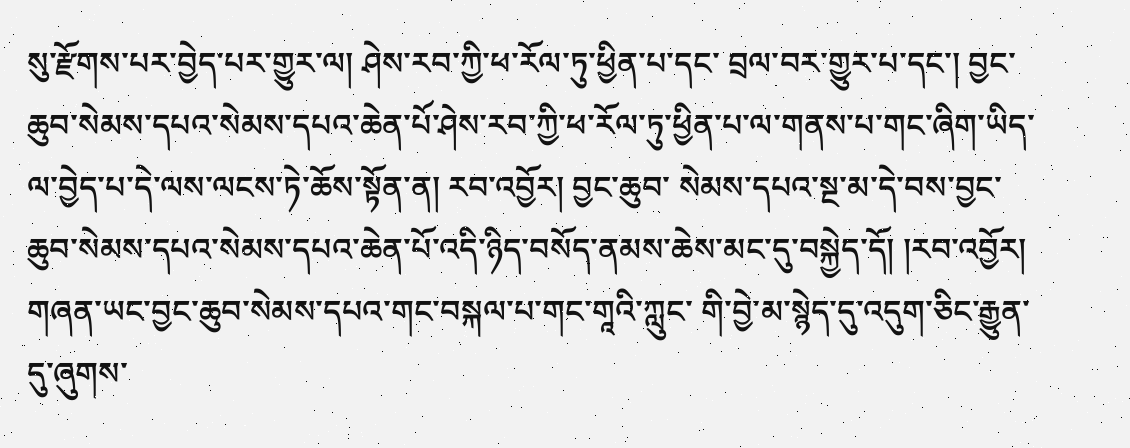སུ་རྫོགས་པར་བྱེད་པར་གྱུར་ལ། ཤེས་རབ་ཀྱི་ཕ་རོལ་ཏུ་ཕྱིན་པ་དང་ བྲལ་བར་གྱུར་པ་དང་། བྱང་ཆུབ་སེམས་དཔའ་སེམས་དཔའ་ཆེན་པོ་ཤེས་རབ་ཀྱི་ཕ་རོལ་ཏུ་ཕྱིན་པ་ལ་གནས་པ་གང་ཞིག་ཡིད་ལ་བྱེད་པ་དེ་ལས་ལངས་ཏེ་ཆོས་སྟོན་ན། རབ་འབྱོར། བྱང་ཆུབ་ སེམས་དཔའ་སྔ་མ་དེ་བས་བྱང་ཆུབ་སེམས་དཔའ་སེམས་དཔའ་ཆེན་པོ་འདི་ཉིད་བསོད་ནམས་ཆེས་མང་དུ་བསྐྱེད་དོ། །རབ་འབྱོར། གཞན་ཡང་བྱང་ཆུབ་སེམས་དཔའ་གང་བསྐལ་པ་གང་གཱའི་ཀླུང་ གི་བྱེ་མ་སྙེད་དུ་འདུག་ཅིང་རྒྱུན་དུ་ཞུགས་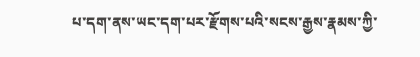པ་དག་ནས་ཡང་དག་པར་རྫོགས་པའི་སངས་རྒྱས་རྣམས་ཀྱི་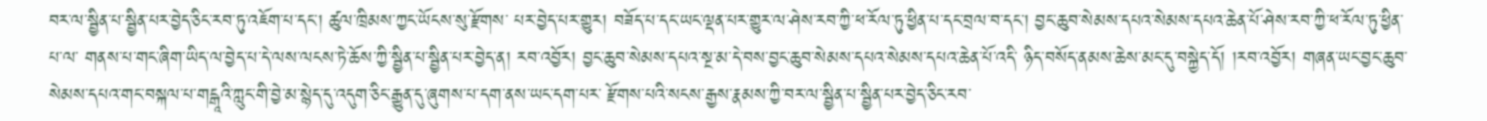བར་ལ་སྦྱིན་པ་སྦྱིན་པར་བྱེད་ཅིང་རབ་ཏུ་འཇོག་པ་དང་། ཚུལ་ཁྲིམས་ཀྱང་ཡོངས་སུ་རྫོགས་ པར་བྱེད་པར་གྱུར། བཟོད་པ་དང་ཡང་ལྡན་པར་གྱུར་ལ་ཤེས་རབ་ཀྱི་ཕ་རོལ་ཏུ་ཕྱིན་པ་དང་བྲལ་བ་དང་། བྱང་ཆུབ་སེམས་དཔའ་སེམས་དཔའ་ཆེན་པོ་ཤེས་རབ་ཀྱི་ཕ་རོལ་ཏུ་ཕྱིན་པ་ལ་ གནས་པ་གང་ཞིག་ཡིད་ལ་བྱེད་པ་དེ་ལས་ལངས་ཏེ་ཆོས་ཀྱི་སྦྱིན་པ་སྦྱིན་པར་བྱེད་ན། རབ་འབྱོར། བྱང་ཆུབ་སེམས་དཔའ་སྔ་མ་དེ་བས་བྱང་ཆུབ་སེམས་དཔའ་སེམས་དཔའ་ཆེན་པོ་འདི་ ཉིད་བསོད་ནམས་ཆེས་མང་དུ་བསྐྱེད་དོ། །རབ་འབྱོར། གཞན་ཡང་བྱང་ཆུབ་སེམས་དཔའ་གང་བསྐལ་པ་གངྒཱའི་ཀླུང་གི་བྱེ་མ་སྙེད་དུ་འདུག་ཅིང་རྒྱུན་དུ་ཞུགས་པ་དག་ནས་ཡང་དག་པར་ རྫོགས་པའི་སངས་རྒྱས་རྣམས་ཀྱི་བར་ལ་སྦྱིན་པ་སྦྱིན་པར་བྱེད་ཅིང་རབ་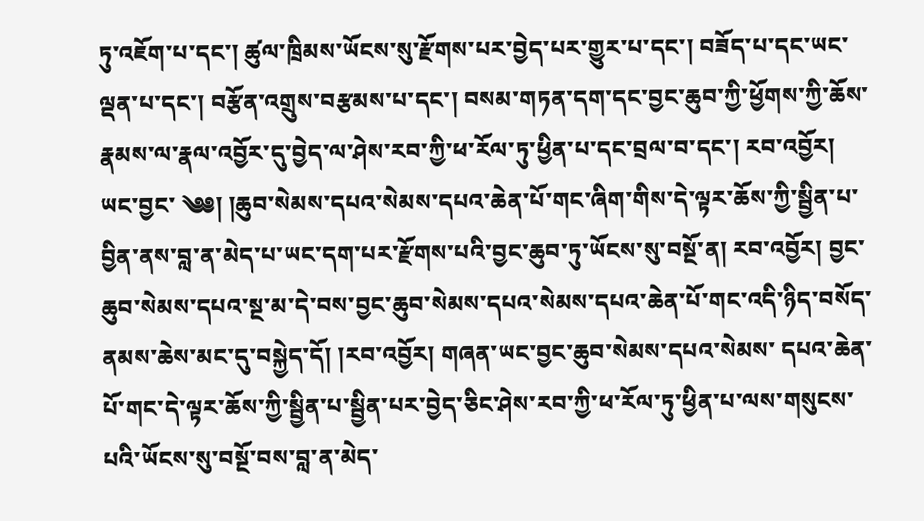ཏུ་འཇོག་པ་དང་། ཚུལ་ཁྲིམས་ཡོངས་སུ་རྫོགས་པར་བྱེད་པར་གྱུར་པ་དང་། བཟོད་པ་དང་ཡང་ལྡན་པ་དང་། བརྩོན་འགྲུས་བརྩམས་པ་དང་། བསམ་གཏན་དག་དང་བྱང་ཆུབ་ཀྱི་ཕྱོགས་ཀྱི་ཆོས་རྣམས་ལ་རྣལ་འབྱོར་དུ་བྱེད་ལ་ཤེས་རབ་ཀྱི་ཕ་རོལ་ཏུ་ཕྱིན་པ་དང་བྲལ་བ་དང་། རབ་འབྱོར། ཡང་བྱང་ ༄༅། །ཆུབ་སེམས་དཔའ་སེམས་དཔའ་ཆེན་པོ་གང་ཞིག་གིས་དེ་ལྟར་ཆོས་ཀྱི་སྦྱིན་པ་བྱིན་ནས་བླ་ན་མེད་པ་ཡང་དག་པར་རྫོགས་པའི་བྱང་ཆུབ་ཏུ་ཡོངས་སུ་བསྔོ་ན། རབ་འབྱོར། བྱང་ཆུབ་སེམས་དཔའ་སྔ་མ་དེ་བས་བྱང་ཆུབ་སེམས་དཔའ་སེམས་དཔའ་ཆེན་པོ་གང་འདི་ཉིད་བསོད་ནམས་ཆེས་མང་དུ་བསྐྱེད་དོ། །རབ་འབྱོར། གཞན་ཡང་བྱང་ཆུབ་སེམས་དཔའ་སེམས་ དཔའ་ཆེན་པོ་གང་དེ་ལྟར་ཆོས་ཀྱི་སྦྱིན་པ་སྦྱིན་པར་བྱེད་ཅིང་ཤེས་རབ་ཀྱི་ཕ་རོལ་ཏུ་ཕྱིན་པ་ལས་གསུངས་པའི་ཡོངས་སུ་བསྔོ་བས་བླ་ན་མེད་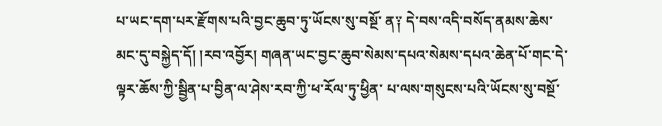པ་ཡང་དག་པར་རྫོགས་པའི་བྱང་ཆུབ་ཏུ་ཡོངས་སུ་བསྔོ་ ན༑ དེ་བས་འདི་བསོད་ནམས་ཆེས་མང་དུ་བསྐྱེད་དོ། །རབ་འབྱོར། གཞན་ཡང་བྱང་ཆུབ་སེམས་དཔའ་སེམས་དཔའ་ཆེན་པོ་གང་དེ་ལྟར་ཆོས་ཀྱི་སྦྱིན་པ་བྱིན་ལ་ཤེས་རབ་ཀྱི་ཕ་རོལ་ཏུ་ཕྱིན་ པ་ལས་གསུངས་པའི་ཡོངས་སུ་བསྔོ་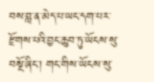བས་བླ་ན་མེད་པ་ཡང་དག་པར་རྫོགས་པའི་བྱང་ཆུབ་ཏུ་ཡོངས་སུ་བསྔོ་ཞིང་། གང་གིས་ཡོངས་སུ་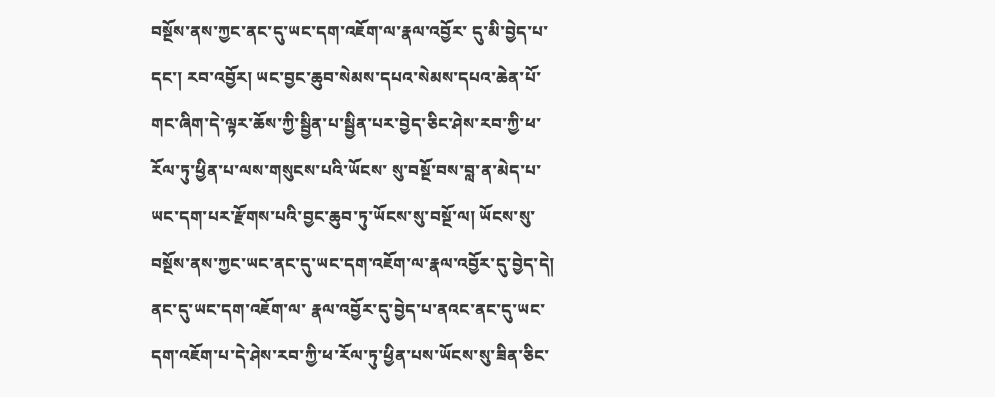བསྔོས་ནས་ཀྱང་ནང་དུ་ཡང་དག་འཇོག་ལ་རྣལ་འབྱོར་ དུ་མི་བྱེད་པ་དང་། རབ་འབྱོར། ཡང་བྱང་ཆུབ་སེམས་དཔའ་སེམས་དཔའ་ཆེན་པོ་གང་ཞིག་དེ་ལྟར་ཆོས་ཀྱི་སྦྱིན་པ་སྦྱིན་པར་བྱེད་ཅིང་ཤེས་རབ་ཀྱི་ཕ་རོལ་ཏུ་ཕྱིན་པ་ལས་གསུངས་པའི་ཡོངས་ སུ་བསྔོ་བས་བླ་ན་མེད་པ་ཡང་དག་པར་རྫོགས་པའི་བྱང་ཆུབ་ཏུ་ཡོངས་སུ་བསྔོ་ལ། ཡོངས་སུ་བསྔོས་ནས་ཀྱང་ཡང་ནང་དུ་ཡང་དག་འཇོག་ལ་རྣལ་འབྱོར་དུ་བྱེད་དེ། ནང་དུ་ཡང་དག་འཇོག་ལ་ རྣལ་འབྱོར་དུ་བྱེད་པ་ནའང་ནང་དུ་ཡང་དག་འཇོག་པ་དེ་ཤེས་རབ་ཀྱི་ཕ་རོལ་ཏུ་ཕྱིན་པས་ཡོངས་སུ་ཟིན་ཅིང་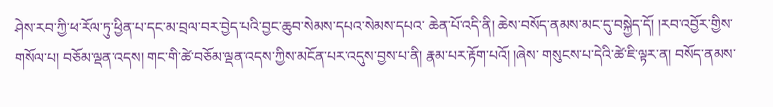ཤེས་རབ་ཀྱི་ཕ་རོལ་ཏུ་ཕྱིན་པ་དང་མ་བྲལ་བར་བྱེད་པའི་བྱང་ཆུབ་སེམས་དཔའ་སེམས་དཔའ་ ཆེན་པོ་འདི་ནི། ཆེས་བསོད་ནམས་མང་དུ་བསྐྱེད་དོ། །རབ་འབྱོར་གྱིས་གསོལ་པ། བཅོམ་ལྡན་འདས། གང་གི་ཚེ་བཅོམ་ལྡན་འདས་ཀྱིས་མངོན་པར་འདུས་བྱས་པ་ནི། རྣམ་པར་རྟོག་པའོ། །ཞེས་ གསུངས་པ་དེའི་ཚེ་ཇི་ལྟར་ན། བསོད་ནམས་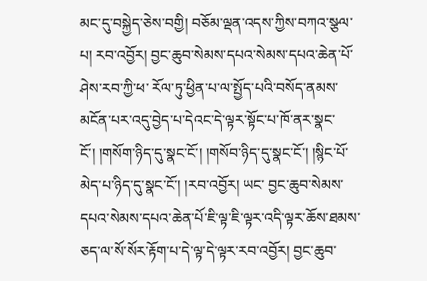མང་དུ་བསྐྱེད་ཅེས་བགྱི། བཅོམ་ལྡན་འདས་ཀྱིས་བཀའ་སྩལ་པ། རབ་འབྱོར། བྱང་ཆུབ་སེམས་དཔའ་སེམས་དཔའ་ཆེན་པོ་ཤེས་རབ་ཀྱི་ཕ་ རོལ་ཏུ་ཕྱིན་པ་ལ་སྤྱོད་པའི་བསོད་ནམས་མངོན་པར་འདུ་བྱེད་པ་དེའང་དེ་ལྟར་སྟོང་པ་ཁོ་ནར་སྣང་ངོ་། །གསོག་ཉིད་དུ་སྣང་ངོ་། །གསོབ་ཉིད་དུ་སྣང་ངོ་། །སྙིང་པོ་མེད་པ་ཉིད་དུ་སྣང་ངོ་། །རབ་འབྱོར། ཡང་ བྱང་ཆུབ་སེམས་དཔའ་སེམས་དཔའ་ཆེན་པོ་ཇི་ལྟ་ཇི་ལྟར་འདི་ལྟར་ཆོས་ཐམས་ཅད་ལ་སོ་སོར་རྟོག་པ་དེ་ལྟ་དེ་ལྟར་རབ་འབྱོར། བྱང་ཆུབ་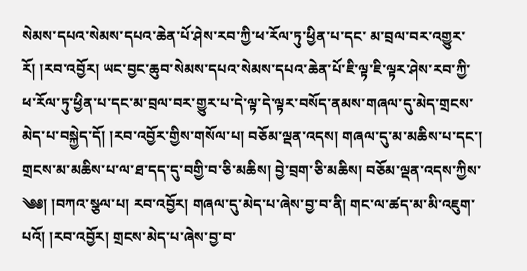སེམས་དཔའ་སེམས་དཔའ་ཆེན་པོ་ཤེས་རབ་ཀྱི་ཕ་རོལ་ཏུ་ཕྱིན་པ་དང་ མ་བྲལ་བར་འགྱུར་རོ། །རབ་འབྱོར། ཡང་བྱང་ཆུབ་སེམས་དཔའ་སེམས་དཔའ་ཆེན་པོ་ཇི་ལྟ་ཇི་ལྟར་ཤེས་རབ་ཀྱི་ཕ་རོལ་ཏུ་ཕྱིན་པ་དང་མ་བྲལ་བར་གྱུར་པ་དེ་ལྟ་དེ་ལྟར་བསོད་ནམས་གཞལ་དུ་མེད་གྲངས་ མེད་པ་བསྐྱེད་དོ། །རབ་འབྱོར་གྱིས་གསོལ་པ། བཅོམ་ལྡན་འདས། གཞལ་དུ་མ་མཆིས་པ་དང་། གྲངས་མ་མཆིས་པ་ལ་ཐ་དད་དུ་བགྱི་བ་ཅི་མཆིས། བྱེ་བྲག་ཅི་མཆིས། བཅོམ་ལྡན་འདས་ཀྱིས་ ༄༅། །བཀའ་སྩལ་པ། རབ་འབྱོར། གཞལ་དུ་མེད་པ་ཞེས་བྱ་བ་ནི། གང་ལ་ཚད་མ་མི་འཇུག་པའོ། །རབ་འབྱོར། གྲངས་མེད་པ་ཞེས་བྱ་བ་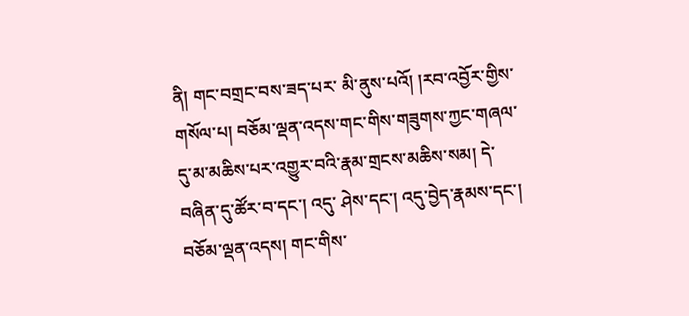ནི། གང་བགྲང་བས་ཟད་པར་ མི་ནུས་པའོ། །རབ་འབྱོར་གྱིས་གསོལ་པ། བཅོམ་ལྡན་འདས་གང་གིས་གཟུགས་ཀྱང་གཞལ་དུ་མ་མཆིས་པར་འགྱུར་བའི་རྣམ་གྲངས་མཆིས་སམ། དེ་བཞིན་དུ་ཚོར་བ་དང་། འདུ་ ཤེས་དང་། འདུ་བྱེད་རྣམས་དང་། བཅོམ་ལྡན་འདས། གང་གིས་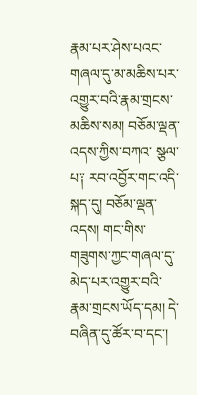རྣམ་པར་ཤེས་པའང་གཞལ་དུ་མ་མཆིས་པར་འགྱུར་བའི་རྣམ་གྲངས་མཆིས་སམ། བཅོམ་ལྡན་འདས་ཀྱིས་བཀའ་ སྩལ་པ༑ རབ་འབྱོར་གང་འདི་སྐད་དུ། བཅོམ་ལྡན་འདས། གང་གིས་གཟུགས་ཀྱང་གཞལ་དུ་མེད་པར་འགྱུར་བའི་རྣམ་གྲངས་ཡོད་དམ། དེ་བཞིན་དུ་ཚོར་བ་དང་།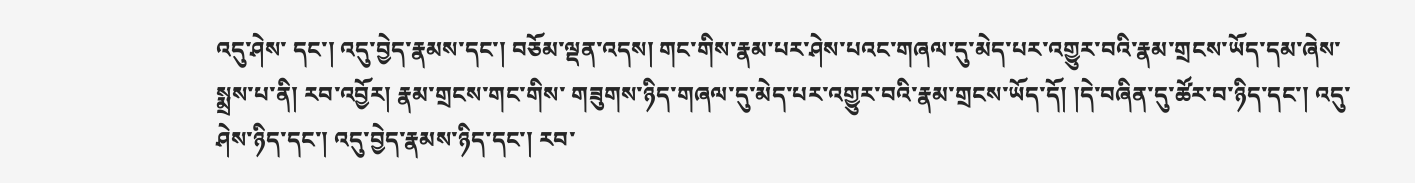འདུ་ཤེས་ དང་། འདུ་བྱེད་རྣམས་དང་། བཅོམ་ལྡན་འདས། གང་གིས་རྣམ་པར་ཤེས་པའང་གཞལ་དུ་མེད་པར་འགྱུར་བའི་རྣམ་གྲངས་ཡོད་དམ་ཞེས་སྨྲས་པ་ནི། རབ་འབྱོར། རྣམ་གྲངས་གང་གིས་ གཟུགས་ཉིད་གཞལ་དུ་མེད་པར་འགྱུར་བའི་རྣམ་གྲངས་ཡོད་དོ། །དེ་བཞིན་དུ་ཚོར་བ་ཉིད་དང་། འདུ་ཤེས་ཉིད་དང་། འདུ་བྱེད་རྣམས་ཉིད་དང་། རབ་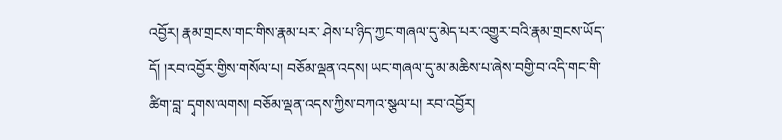འབྱོར། རྣམ་གྲངས་གང་གིས་རྣམ་པར་ ཤེས་པ་ཉིད་ཀྱང་གཞལ་དུ་མེད་པར་འགྱུར་བའི་རྣམ་གྲངས་ཡོད་དོ། །རབ་འབྱོར་གྱིས་གསོལ་པ། བཅོམ་ལྡན་འདས། ཡང་གཞལ་དུ་མ་མཆིས་པ་ཞེས་བགྱི་བ་འདི་གང་གི་ཚིག་བླ་ དྭགས་ལགས། བཅོམ་ལྡན་འདས་ཀྱིས་བཀའ་སྩལ་པ། རབ་འབྱོར།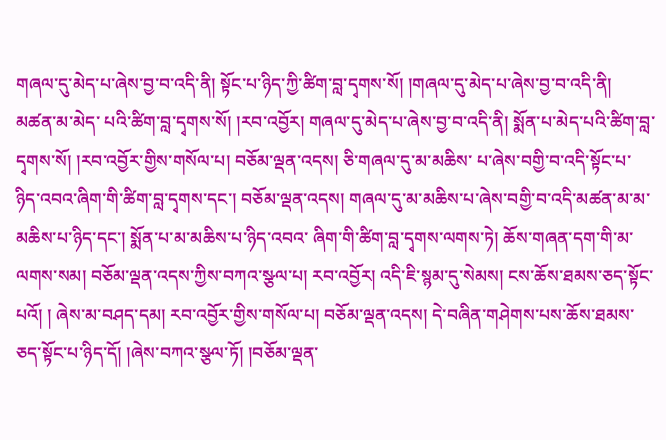གཞལ་དུ་མེད་པ་ཞེས་བྱ་བ་འདི་ནི། སྟོང་པ་ཉིད་ཀྱི་ཚིག་བླ་དྭགས་སོ། །གཞལ་དུ་མེད་པ་ཞེས་བྱ་བ་འདི་ནི། མཚན་མ་མེད་ པའི་ཚིག་བླ་དྭགས་སོ། །རབ་འབྱོར། གཞལ་དུ་མེད་པ་ཞེས་བྱ་བ་འདི་ནི། སྨོན་པ་མེད་པའི་ཚིག་བླ་དྭགས་སོ། །རབ་འབྱོར་གྱིས་གསོལ་པ། བཅོམ་ལྡན་འདས། ཅི་གཞལ་དུ་མ་མཆིས་ པ་ཞེས་བགྱི་བ་འདི་སྟོང་པ་ཉིད་འབའ་ཞིག་གི་ཚིག་བླ་དྭགས་དང་། བཅོམ་ལྡན་འདས། གཞལ་དུ་མ་མཆིས་པ་ཞེས་བགྱི་བ་འདི་མཚན་མ་མ་མཆིས་པ་ཉིད་དང་། སྨོན་པ་མ་མཆིས་པ་ཉིད་འབའ་ ཞིག་གི་ཚིག་བླ་དྭགས་ལགས་ཏེ། ཆོས་གཞན་དག་གི་མ་ལགས་སམ། བཅོམ་ལྡན་འདས་ཀྱིས་བཀའ་སྩལ་པ། རབ་འབྱོར། འདི་ཇི་སྙམ་དུ་སེམས། ངས་ཆོས་ཐམས་ཅད་སྟོང་པའོ། ། ཞེས་མ་བཤད་དམ། རབ་འབྱོར་གྱིས་གསོལ་པ། བཅོམ་ལྡན་འདས། དེ་བཞིན་གཤེགས་པས་ཆོས་ཐམས་ཅད་སྟོང་པ་ཉིད་དོ། །ཞེས་བཀའ་སྩལ་ཏོ། །བཅོམ་ལྡན་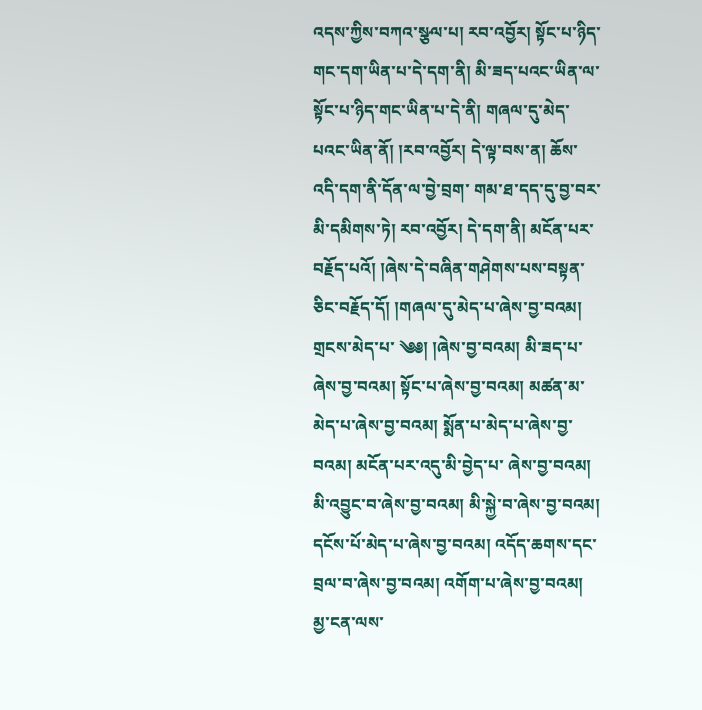འདས་ཀྱིས་བཀའ་སྩལ་པ། རབ་འབྱོར། སྟོང་པ་ཉིད་གང་དག་ཡིན་པ་དེ་དག་ནི། མི་ཟད་པའང་ཡིན་ལ་སྟོང་པ་ཉིད་གང་ཡིན་པ་དེ་ནི། གཞལ་དུ་མེད་པའང་ཡིན་ནོ། །རབ་འབྱོར། དེ་ལྟ་བས་ན། ཆོས་འདི་དག་ནི་དོན་ལ་བྱེ་བྲག་ གམ་ཐ་དད་དུ་བྱ་བར་མི་དམིགས་ཏེ། རབ་འབྱོར། དེ་དག་ནི། མངོན་པར་བརྗོད་པའོ། །ཞེས་དེ་བཞིན་གཤེགས་པས་བསྟན་ཅིང་བརྗོད་དོ། །གཞལ་དུ་མེད་པ་ཞེས་བྱ་བའམ། གྲངས་མེད་པ་ ༄༅། །ཞེས་བྱ་བའམ། མི་ཟད་པ་ཞེས་བྱ་བའམ། སྟོང་པ་ཞེས་བྱ་བའམ། མཚན་མ་མེད་པ་ཞེས་བྱ་བའམ། སྨོན་པ་མེད་པ་ཞེས་བྱ་བའམ། མངོན་པར་འདུ་མི་བྱེད་པ་ ཞེས་བྱ་བའམ། མི་འབྱུང་བ་ཞེས་བྱ་བའམ། མི་སྐྱེ་བ་ཞེས་བྱ་བའམ། དངོས་པོ་མེད་པ་ཞེས་བྱ་བའམ། འདོད་ཆགས་དང་བྲལ་བ་ཞེས་བྱ་བའམ། འགོག་པ་ཞེས་བྱ་བའམ། མྱ་ངན་ལས་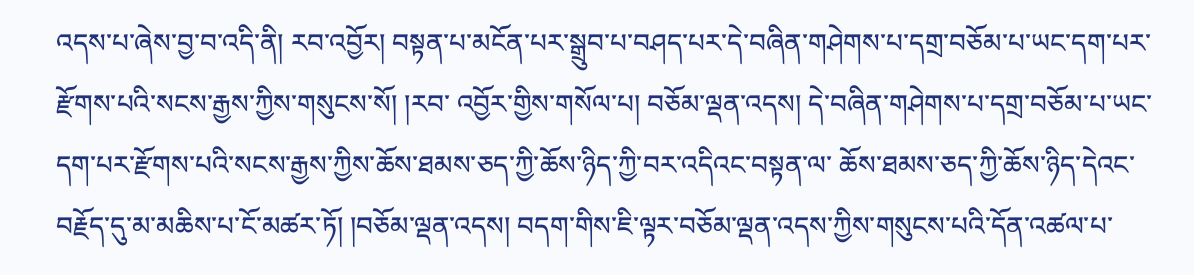འདས་པ་ཞེས་བྱ་བ་འདི་ནི། རབ་འབྱོར། བསྟན་པ་མངོན་པར་སྒྲུབ་པ་བཤད་པར་དེ་བཞིན་གཤེགས་པ་དགྲ་བཅོམ་པ་ཡང་དག་པར་རྫོགས་པའི་སངས་རྒྱས་ཀྱིས་གསུངས་སོ། །རབ་ འབྱོར་གྱིས་གསོལ་པ། བཅོམ་ལྡན་འདས། དེ་བཞིན་གཤེགས་པ་དགྲ་བཅོམ་པ་ཡང་དག་པར་རྫོགས་པའི་སངས་རྒྱས་ཀྱིས་ཆོས་ཐམས་ཅད་ཀྱི་ཆོས་ཉིད་ཀྱི་བར་འདིའང་བསྟན་ལ་ ཆོས་ཐམས་ཅད་ཀྱི་ཆོས་ཉིད་དེའང་བརྗོད་དུ་མ་མཆིས་པ་ངོ་མཚར་ཏོ། །བཅོམ་ལྡན་འདས། བདག་གིས་ཇི་ལྟར་བཅོམ་ལྡན་འདས་ཀྱིས་གསུངས་པའི་དོན་འཚལ་པ་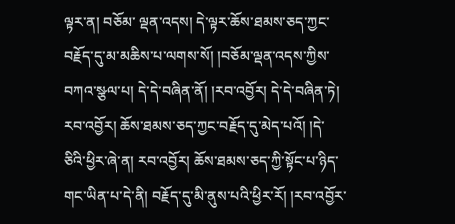ལྟར་ན། བཅོམ་ ལྡན་འདས། དེ་ལྟར་ཆོས་ཐམས་ཅད་ཀྱང་བརྗོད་དུ་མ་མཆིས་པ་ལགས་སོ། །བཅོམ་ལྡན་འདས་ཀྱིས་བཀའ་སྩལ་པ། དེ་དེ་བཞིན་ནོ། །རབ་འབྱོར། དེ་དེ་བཞིན་ཏེ། རབ་འབྱོར། ཆོས་ཐམས་ཅད་ཀྱང་བརྗོད་དུ་མེད་པའོ། །དེ་ཅིའི་ཕྱིར་ཞེ་ན། རབ་འབྱོར། ཆོས་ཐམས་ཅད་ཀྱི་སྟོང་པ་ཉིད་གང་ཡིན་པ་དེ་ནི། བརྗོད་དུ་མི་ནུས་པའི་ཕྱིར་རོ། །རབ་འབྱོར་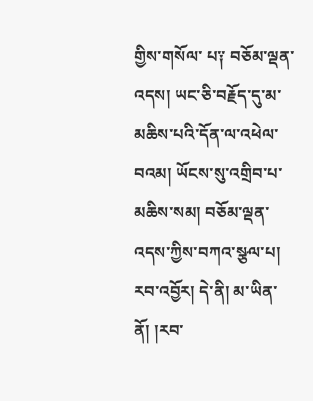གྱིས་གསོལ་ པ༑ བཅོམ་ལྡན་འདས། ཡང་ཅི་བརྗོད་དུ་མ་མཆིས་པའི་དོན་ལ་འཕེལ་བའམ། ཡོངས་སུ་འགྲིབ་པ་མཆིས་སམ། བཅོམ་ལྡན་འདས་ཀྱིས་བཀའ་སྩལ་པ། རབ་འབྱོར། དེ་ནི། མ་ཡིན་ནོ། །རབ་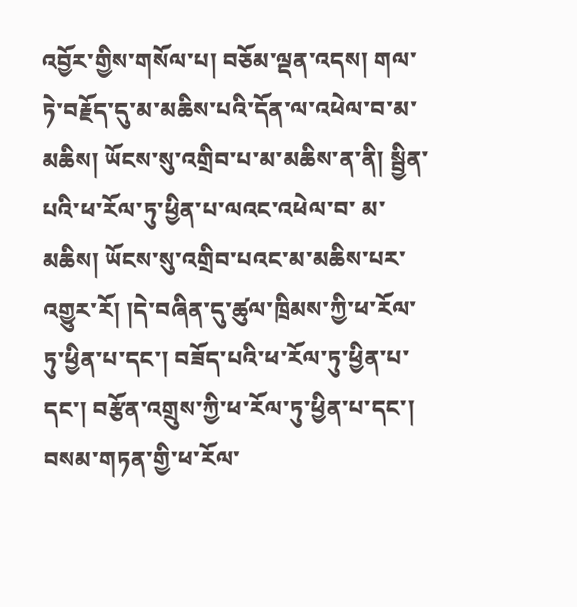འབྱོར་གྱིས་གསོལ་པ། བཅོམ་ལྡན་འདས། གལ་ཏེ་བརྗོད་དུ་མ་མཆིས་པའི་དོན་ལ་འཕེལ་བ་མ་མཆིས། ཡོངས་སུ་འགྲིབ་པ་མ་མཆིས་ན་ནི། སྦྱིན་པའི་ཕ་རོལ་ཏུ་ཕྱིན་པ་ལའང་འཕེལ་བ་ མ་མཆིས། ཡོངས་སུ་འགྲིབ་པའང་མ་མཆིས་པར་འགྱུར་རོ། །དེ་བཞིན་དུ་ཚུལ་ཁྲིམས་ཀྱི་ཕ་རོལ་ཏུ་ཕྱིན་པ་དང་། བཟོད་པའི་ཕ་རོལ་ཏུ་ཕྱིན་པ་དང་། བརྩོན་འགྲུས་ཀྱི་ཕ་རོལ་ཏུ་ཕྱིན་པ་དང་། བསམ་གཏན་གྱི་ཕ་རོལ་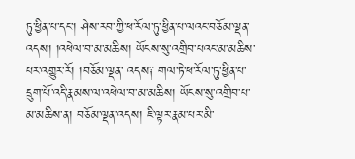ཏུ་ཕྱིན་པ་དང་། ཤེས་རབ་ཀྱི་ཕ་རོལ་ཏུ་ཕྱིན་པ་ལའང་བཅོམ་ལྡན་འདས། །འཕེལ་བ་མ་མཆིས། ཡོངས་སུ་འགྲིབ་པའང་མ་མཆིས་པར་འགྱུར་རོ། །བཅོམ་ལྡན་ འདས༑ གལ་ཏེ་ཕ་རོལ་ཏུ་ཕྱིན་པ་དྲུག་པོ་འདི་རྣམས་ལ་འཕེལ་བ་མ་མཆིས། ཡོངས་སུ་འགྲིབ་པ་མ་མཆིས་ན། བཅོམ་ལྡན་འདས། ཇི་ལྟར་རྣམ་པར་མི་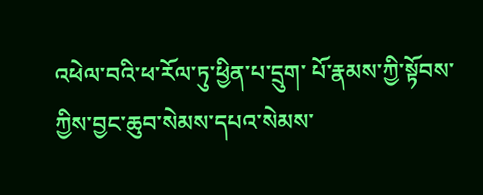འཕེལ་བའི་ཕ་རོལ་ཏུ་ཕྱིན་པ་དྲུག་ པོ་རྣམས་ཀྱི་སྟོབས་ཀྱིས་བྱང་ཆུབ་སེམས་དཔའ་སེམས་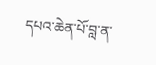དཔའ་ཆེན་པོ་བླ་ན་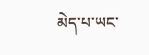མེད་པ་ཡང་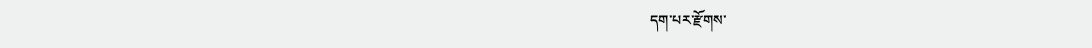དག་པར་རྫོགས་